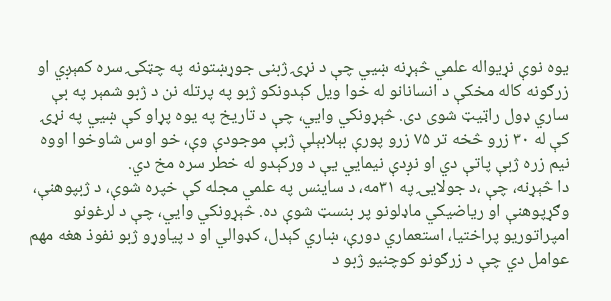یوه نوې نړیواله علمي څېړنه ښيي چې د نړۍ ژبنی جوړښتونه په چټکۍ سره کمېږي او زرګونه کاله مخکې د انسانانو له خوا ویل کېدونکو ژبو په پرتله نن د ژبو شمېر په بې ساري ډول راټیټ شوی دی. څېړونکي وايي، چې د تاریخ په یوه پړاو کې ښیي په نړۍ کې له ۳۰ زرو څخه تر ۷۵ زرو پورې بېلابېلې ژبې موجودې وې، خو اوس شاوخوا اووه نیم زره ژبې پاتې دي او نږدې نیمایي یې د ورکېدو له خطر سره مخ دي.
دا څېړنه، چې ،د جولایۍ په ۳۱مه، د ساینس په علمي مجله کې خپره شوې، د ژبپوهنې، وګړپوهنې او ریاضيکي ماډلونو پر بنسټ شوې ده. څېړونکي وايي، چې د لرغونو امپراتوریو پراختیا، استعماري دورې، ښاري کېدل، کډوالي او د پیاوړو ژبو نفوذ هغه مهم عوامل دي چې د زرګونو کوچنیو ژبو د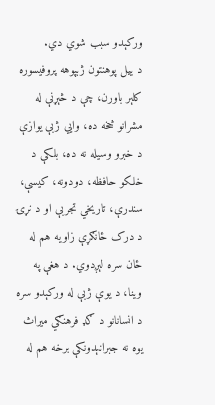ورکېدو سبب شوي دي.
د ییل پوهنتون ژبپوهه پروفیسوره کلېر باورن، چې د څېړنې له مشرانو څخه ده، وايي ژبې یوازې د خبرو وسیله نه ده، بلکې د خلکو حافظه، دودونه، کیسې، سندرې، تاریخي تجربې او د نړۍ د درک ځانګړې زاویه هم له ځان سره لېږدوي. د هغې په وینا، د یوې ژبې له ورکېدو سره د انسانانو د ګډ فرهنګي میراث یوه نه جبرانېدونکې برخه هم له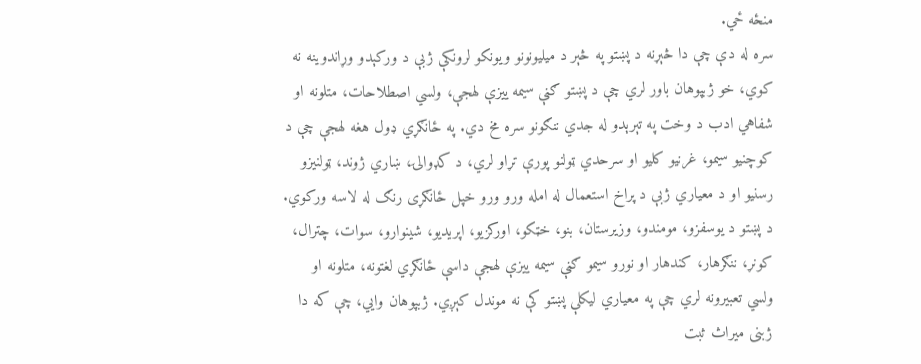منځه ځي.
سره له دې چې دا څېړنه د پښتو په څېر د میلیونونو ویونکو لرونکې ژبې د ورکېدو وړاندوینه نه کوي، خو ژبپوهان باور لري چې د پښتو ګڼې سیمه ییزې لهجې، ولسي اصطلاحات، متلونه او شفاهي ادب د وخت په تېرېدو له جدي ننګونو سره مخ دي. په ځانګړي ډول هغه لهجې چې د کوچنیو سیمو، غرنیو کلیو او سرحدي ټولنو پورې تړاو لري، د کډوالۍ، ښاري ژوند، ټولنیزو رسنیو او د معیاري ژبې د پراخ استعمال له امله ورو ورو خپل ځانګړی رنګ له لاسه ورکوي.
د پښتو د یوسفزو، مومندو، وزیرستان، بنو، خټکو، اورکزیو، اپریدیو، شینوارو، سوات، چترال، کونړ، ننګرهار، کندهار او نورو سیمو ګڼې سیمه ییزې لهجې داسې ځانګړي لغتونه، متلونه او ولسي تعبیرونه لري چې په معیاري لیکلې پښتو کې نه موندل کېږي. ژبپوهان وايي، چې که دا ژبنی میراث ثبت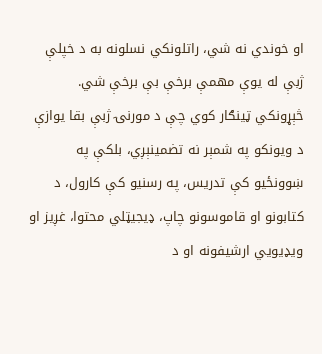او خوندي نه شي، راتلونکي نسلونه به د خپلې ژبې له یوې مهمې برخې بې برخې شي.
څېړونکي ټینګار کوي چې د مورنۍ ژبې بقا یوازې د ویونکو په شمېر نه تضمینېږي، بلکې په ښوونځیو کې تدریس، په رسنیو کې کارول، د کتابونو او قاموسونو چاپ، ډیجیټلي محتوا، غږیز او ویډیویي ارشیفونه او د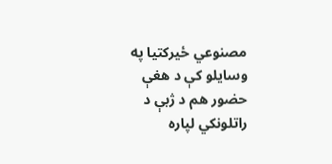مصنوعي ځیرکتیا په وسایلو کې د هغې حضور هم د ژبې د راتلونکي لپاره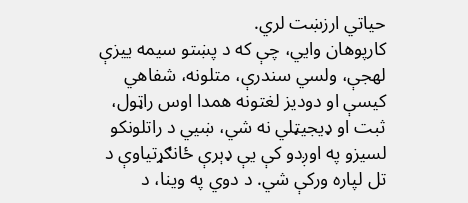حیاتي ارزښت لري.
کارپوهان وايي، چې که د پښتو سیمه ییزې لهجې، ولسي سندرې، متلونه، شفاهي کیسې او دودیز لغتونه همدا اوس راټول، ثبت او ډیجیټلي نه شي، ښیي د راتلونکو لسیزو په اوږدو کې یې ډېرې ځانګړتیاوې د تل لپاره ورکې شي. د دوي په وینا، د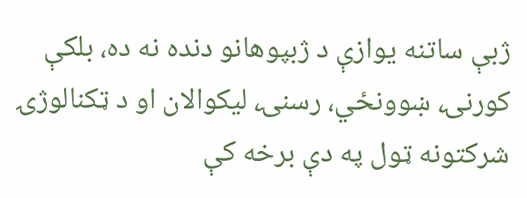ژبې ساتنه یوازې د ژبپوهانو دنده نه ده، بلکې کورنۍ، ښوونځي، رسنۍ، لیکوالان او د ټکنالوژۍ شرکتونه ټول په دې برخه کې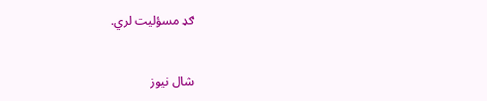ګډ مسؤلیت لري.


شال نیوز